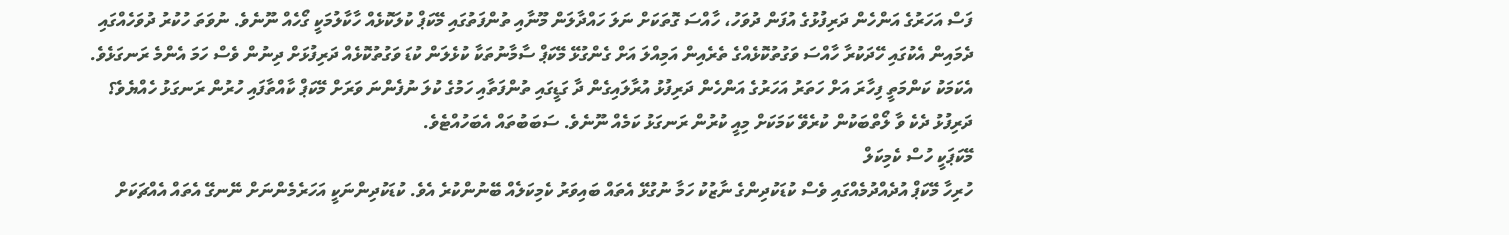ފަސް އަހަރުގެ އަންހެން ދަރިފުޅުގެ އުފަން ދުވަހު، ހާއްސަ ގޮތަކަށް ނަލަ ހައްދާލަން މޫނާއި ތުންފަތުގައި މޭކަޕް ކުލަކޮޅެއް ހާކާލުމަކީ ގޯހެއް ނޫނެވެ. ނުވަތަ ހުކުރު ދުވަހެއްގައި ދެމައިން އެކުގައި ހޭދަކުރާ ހާއްސަ ވަގުތުކޮޅެއްގެ ތެރެއިން އަމިއްލަ އަށް ގެންގުޅޭ މޭކަޕް ސާމާނުތަކާ ކުޅެލަން ކުޑަ ވަގުތުކޮޅެއް ދަރިފުޅަށް ދިނުން ވެސް ހަމަ އެންމެ ރަނގަޅެވެ. އެކަމަކު ކަންމަތީ ފިހާރަ އަށް ހަތަރު އަހަރުގެ އަންހެން ދަރިފުޅު އުރާލައިގެން ދާ ގަޑީގައި ތުންފަތާއި ހަމުގެ ކުލަ ނުފެންނަ ވަރަށް މޭކަޕް ކާއްތާފައި ހުރުން ރަނގަޅު ހެއްޔެވެ؟
ދަރިފުޅު ދެކެ ވާ ލޯތްބަކުން ކުރެވޭ ކަމަކަށް މިއީ ކުރުން ރަނގަޅު ކަމެއް ނޫނެވެ. ސަބަބުތައް އެބަހުއްޓެވެ.
މޭކަޕަކީ ހުސް ކެމިކަލް
ހުރިހާ މޭކަޕް އުދެއްދުމެއްގައި ވެސް ކުޑަކުދިންގެ ނާޒުކު ހަމާ ނުގުޅޭ އެތައް ބައިވަރު ކެމިކަލެއް ބޭނުންކުރެ އެވެ. ކުޑަކުދިންނަކީ އަހަރެމެންނަށް ނޭނގޭ އެތައް އެއްޗަކަށް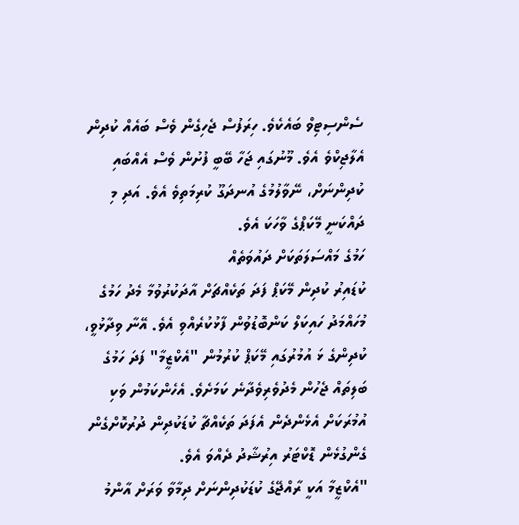ސެންސިޓިވް ބައެކެވެ. ހިރަފުސް ޖެހިގެން ވެސް ބައެއް ކުދިން އެލާޖިކްވެ އެވެ. މޫނުގައި ޖަހާ ބޭބީ ފުށުން ވެސް އެއްބައި ކުދިންނަށް، ނޭވާލުމުގެ އުނދަގޫ ކުރިމަތިވެ އެވެ. އަދި މި ދައްކަނީ މޭކަޕްގެ ވާހަކަ އެވެ.
ހަމުގެ މައްސަލަތަކަށް ދައުވަތެއް
ކުޑައިރު ކުދިން މޭކަޕް ފަދަ ތަކެއްޗަށް އާދަކުރުވުމާ މެދު ހަމުގެ މުހައްމަދު ހައިކަލް ކަންބޮޑުވުން ފާޅުކުރެއްވި އެވެ. އޭނާ ވިދާޅުވީ، ކުދިންގެ ޅަ އުމުރުގައި މޭކަޕް ކުރުމުން "އެކްޒީމާ" ފަދަ ހަމުގެ ބަލިތައް ޖެހުން މެދުވެރިވެދާނެ ކަމަށެވެ. އެހެންކަމުން ވަކި އުމުރަކަށް އެޅެންދެން އެފަދަ ތަކެއްޗާ ކުޑަކުދިން ދުރުކޮށްގެން ގެންގުޅެން ޑޮކްޓަރު އިރުޝާދު ދެއްވަ އެވެ.
"އެކްޒީމާ އަކީ ރާއްޖޭގެ ކުޑަކުދިންނަށް ދިމާވާ ވަރަށް އާންމު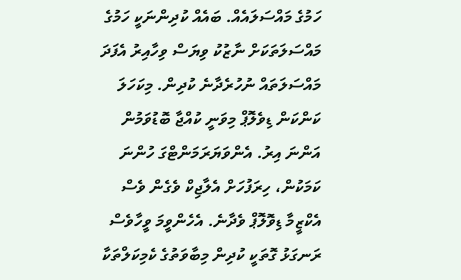ހަމުގެ މައްސަލައެއް. ބައެއް ކުދިންނަކީ ހަމުގެ މައްސަލަތަކަށް ނާޒުކު ވިޔަސް ވިހާއިރު އެފަދަ މައްސަލަތައް ނުހުރެދާނެ ކުދިން. މިކަހަލަ ކަންކަން ޑިވެލޮޕް މިވަނީ ކުއްޖާ ބޮޑުވަމުން އަންނަ އިރު. އެންވަޔަރަމަންޓްގަ ހުންނަ ކަމަކުން، ހިރަފުހަށް އެލާޖިކް ވެގެން ވެސް އެކްޒީމާ ޑިވޮލޮޕް ވެދާނެ. އެހެންވީމަ ވީހާވެސް ރަނގަޅު ގޮތަކީ ކުދިން މިބާވަތުގެ ކެމިކަލްތަކާ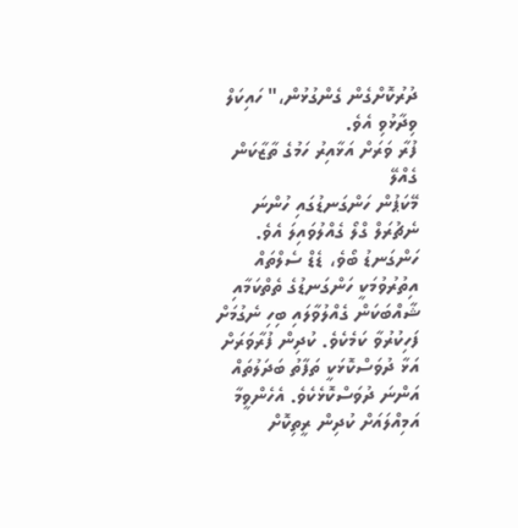ދުރުކޮށްގެން ގެންގުޅުން،" ހައިކަލް ވިދާޅުވި އެވެ.
ފުރާ ވަރަށް އަޅާއިރު ހަމުގެ ތާޒާކަން ގެއްލޭ
މޭކަޕުން ހަންގަނޑުގައި ހުންނަ ނެޗުރަލް ގްލޯ ގެއްލުވައިލަ އެވެ. ހަންގަނޑު ބޯވެ، ޑެޑް ސެލްތައް އިތުރުވުމަކީ ހަންގަނޑުގެ ތެތްކަމާއި ޝާއްބަކަން ގެއްލުވާލައި ބިހި ނެގުމަށް ފަހިކުރުވާ ކަމެކެވެ. ކުދިން ފުރާވަރަށް އަޅާ ދުވަސްކޮޅަކީ ތަފާތު ބަދަލުތައް އަންނަ ދުވަސްކޮޅެކެވެ. އެހެންވީމާ އަމިއްލައަށް ކުދިން ރީތިކޮށް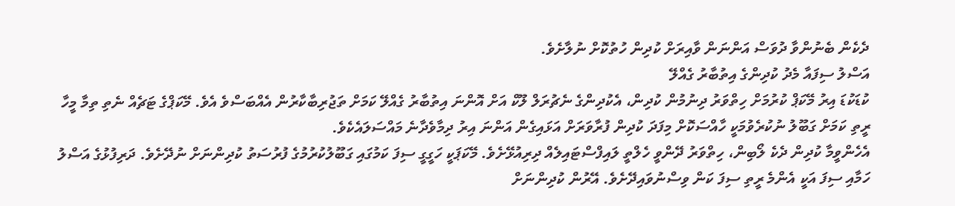ދެކެން ބެނުންވާ ދުވަސް އަންނަން ވާއިރަށް ކުދިން ހުތުކޮށް ނުލާށެވެ.
އަސްލު ސިފައާ މެދު ކުދިންގެ އިތުބާރު ގެއްލޭ
ކުޑަކުޑަ އިރު މޭކަޕް ކުރުމަށް ހިތްވަރު ދިނުމުން ކުދިން، އެކުދިންގެ ނެޗުރަލް ލޫކް އަށް އޮންނަ އިތުބާރު ގެއްލޭ ކަމަށް ތަޖުރިބާކާރުން އެއްބަސްވެ އެވެ. މޭކަޕްގެ ޓަޗެއް ނެތި ތިމާ މީހާ ރީތި ކަމަށް ގަބޫލު ނުކުރެވުމަކީ ހާއްސަކޮށް މިފަދަ ކުދިން ފުރާވަރަށް އަޅައިގެން އަންނަ އިރު ދިމާވެދާނެ މައްސަލައެކެވެ.
އެހެންވީމާ ކުދިން ދެކެ ލޯބިން، ހިތްވަރު ދޭންވީ ހެލްތީ ލައިފްސްޓައިލެއް ދިރިއުޅޭށެވެ. މޭކަޕަކީ ހަގީގީ ސިފަ ކަމުގައި ގަބޫލުކުރުމުގެ ފުރުސަތު ކުދިންނަށް ނުދޭށެވެ. ދަރިފުޅުގެ އަސްލު ހަމާއި ސިފަ އަކީ އެންމެ ރީތި ސިފަ ކަން ވިސްނުވައިދޭށެވެ. އޭރުން ކުދިންނަށް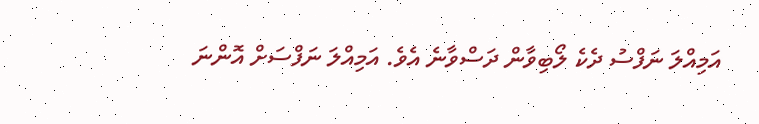އަމިއްލަ ނަފްސު ދެކެ ލޯބިވާން ދަސްވާނެ އެވެ. އަމިއްލަ ނަފްސަށް އޮންނަ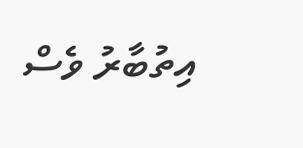އިތުބާރު ވެސް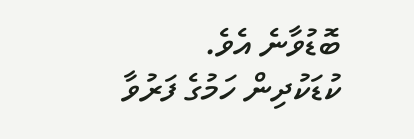ބޮޑުވާނެ އެވެ.
ކުޑަކުދިން ހަމުގެ ފަރުވާ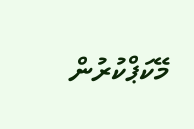މޭކަޕްކުރުން